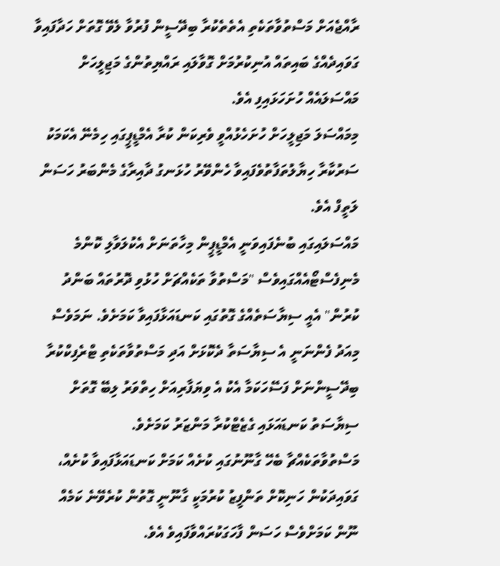ރާއްޖެއަށް މަސްތުވާތަކެތި އެތެތެކުރާ ބިދޭސީން ފުރުވާ ލެވޭ ގޮތަށް ހަދާފައިވާ ގަވައިދެއްގެ ބައިތައް އުނިކުރުމަށް ގޮވާލައި ރައްޔިތުންގެ މަޖިލީހަށް މައްސަލައެއް ހުށަހަޅައިފި އެވެ.
މިމައްސަލަ މަޖިލީހަށް ހުށަހެޅުއްވީ ވެރިކަން ކުރާ އެމްޑީޕީގައި ހިމެނޭ އެކަމަކު ސަރުކާރާ ހިޔާލުތަފާތުވެފައިވާ ހެންވޭރު ހުޅަނގު ދާއިރާގެ މެންބަރު ހަސަން ލަތީފް އެވެ.
މައްސަލައިގައި ބުނެފައިވަނީ އެމްޑީޕީން މިހާތަނަށް އެކުލަވާލި ކޮންމެ މެނިފެސްޓޯއެއްގައިވެސް "މަސްތުވާ ތަކެއްޗަށް ހުޅުވި ދޮރުތައް ބަންދު ކުރުން" އެއީ ސިޔާސަތެއްގެ ގޮތުގައި ކަނޑައަޅާފައިވާ ކަމަށެވެ. ނަމަވެސް މިއަދު ފެންނަނީ އެ ސިޔާސަތާ ދެކޮޅަށް އަދި މަސްތުވާތަކެތި ޓްރެފިކްކުރާ ބިދޭސީންނަށް ފަސޭހަކަމާ އެކު އެ ވިޔަފާރިއަށް ހިތްވަރު ލިބޭ ގޮތަށް ސިޔާސަތު ކަނޑައަޅައި ގެޒެޓްކުރާ މަންޒަރު ކަމަށެވެ.
މަސްތުވާތަކެއްޗާ ބެހޭ ގާނޫނުގައި ކުށެއް ކަމަށް ކަނޑައަޅާފައިވާ ކުށެއް، ގަވައިދަކުން ހަނިކޮށް ތަންފީޒު ކުރުމަކީ ގާނޫނީ ގޮތުން ކުރެވޭނެ ކަމެއް ނޫން ކަމަށްވެސް ހަސަން ފާހަގަކުރައްވާފައިވެ އެވެ.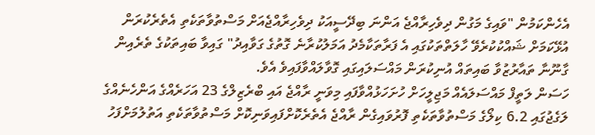އެހެންކަމުން "ވައިގެ މަގުން ދިވެހިރާއްޖެ އަންނަ ބިދޭސީއަކު ދިވެހިރާއްޖެއަށް މަސްތުވާތަކެތި އެތެރެކުރަން އުޅޭކަމަށް ޝައްކުކުރެވޭ ހާލަތްތަކުގައި އެ ފަރާތަކާމެދު އަމަލުކުރާނެ ގޮތުގެ ގަވާއިދު" ގައިވާ ބައިތަކުގެ ތެރެއިން ގާނޫނާ ތައާރުޒުވާ ބައިތައް އުނިކުރަން މައްސަލައިގައި ގޮވާލައްވާފައިވެ އެވެ.
ހަސަން ލަތީފް މައްސަލައެއް މަޖިލީހަށް ހުށަހަޅުއްވާފައި މިވަނީ ރާއްޖެ އައި ބްރެޒިލްގެ 23 އަހަރެއްގެ އަންހެނެއްގެ ލަގެޖުގައި 6.2 ކިލޯގެ މަސްތުވާތަކެތި ފޮރުވައިގެން ރާއްޖެ އެތެރެކޮށްފައިވަނިކޮށް މަސްތުވާތަކެތި އަތުލުމަށްފަހު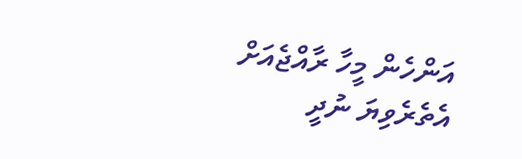އަންހެން މީހާ ރާއްޖެއަށް އެތެރެވިޔަ ނުދީ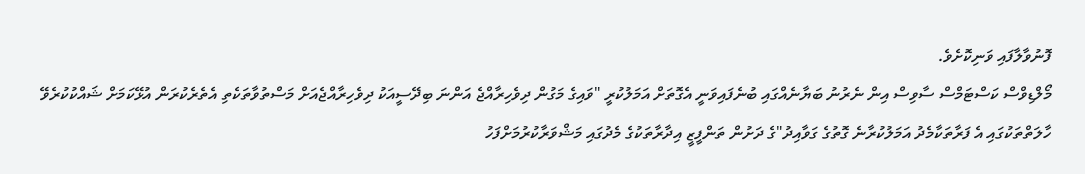ފޮނުވާލާފައި ވަނިކޮށެވެ.
މޯލްޑިވްސް ކަސްޓަމްސް ސާވިސް އިން ނެރުނު ބަޔާނެއްގައި ބުނެފައިވަނީ އެގޮތަށް އަމަލުކުރީ "ވައިގެ މަގުން ދިވެހިރާއްޖެ އަންނަ ބިދޭސީއަކު ދިވެހިރާއްޖެއަށް މަސްތުވާތަކެތި އެތެރެކުރަން އުޅޭކަމަށް ޝައްކުކުރެވޭ ހާލަތްތަކުގައި އެ ފަރާތަކާމެދު އަމަލުކުރާނެ ގޮތުގެ ގަވާއިދު"ގެ ދަށުން ތަންފީޒީ އިދާރާތަކުގެ މެދުގައި މަޝްވަރާކުރުމަށްފަހު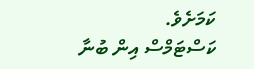ކަމަށެވެ.
ކަސްޓަމްސް އިން ބުނާ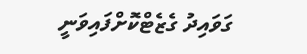ގަވައިދު ގެޒެޓްކޮށްފައިވަނީ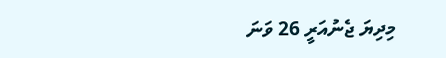މިދިޔަ ޖެނުއަރީ 26 ވަނަ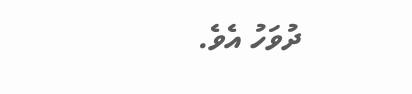ދުވަހު އެވެ.